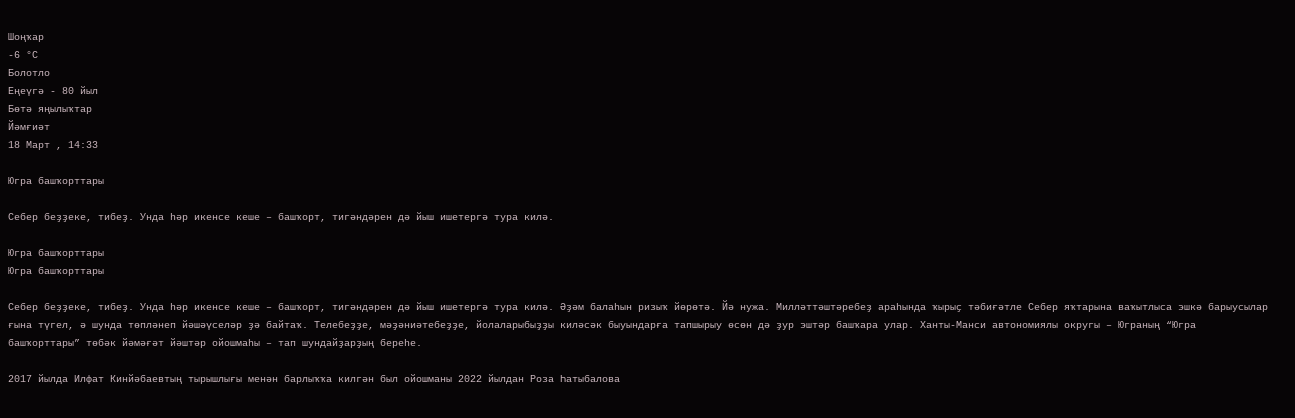Шоңҡар
-6 °С
Болотло
Еңеүгә - 80 йыл
Бөтә яңылыҡтар
Йәмғиәт
18 Март , 14:33

Югра башҡорттары

Себер беҙҙеке, тибеҙ. Унда һәр икенсе кеше – башҡорт, тигәндәрен дә йыш ишетергә тура килә.

Югра башҡорттары
Югра башҡорттары

Себер беҙҙеке, тибеҙ. Унда һәр икенсе кеше – башҡорт, тигәндәрен дә йыш ишетергә тура килә. Әҙәм балаһын ризыҡ йөрөтә. Йә нужа. Милләттәштәребеҙ араһында ҡырыҫ тәбиғәтле Себер яҡтарына ваҡытлыса эшкә барыусылар ғына түгел, ә шунда төпләнеп йәшәүселәр ҙә байтаҡ. Телебеҙҙе, мәҙәниәтебеҙҙе, йолаларыбыҙҙы киләсәк быуындарға тапшырыу өсөн дә ҙур эштәр башҡара улар. Ханты-Манси автономиялы округы – Юграның “Югра башҡорттары” төбәк йәмәғәт йәштәр ойошмаһы – тап шундайҙарҙың береһе.

2017 йылда Илфат Кинйәбаевтың тырышлығы менән барлыҡҡа килгән был ойошманы 2022 йылдан Роза Һатыбалова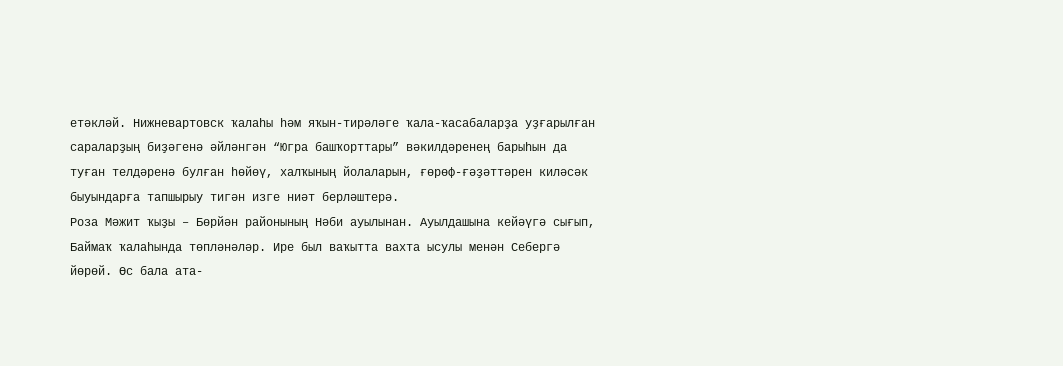етәкләй. Нижневартовск ҡалаһы һәм яҡын-тирәләге ҡала-ҡасабаларҙа уҙғарылған сараларҙың биҙәгенә әйләнгән “Югра башҡорттары” вәкилдәренең барыһын да туған телдәренә булған һөйөү, халҡының йолаларын, ғөрөф-ғәҙәттәрен киләсәк быуындарға тапшырыу тигән изге ниәт берләштерә.
Роза Мәжит ҡыҙы – Бөрйән районының Нәби ауылынан. Ауылдашына кейәүгә сығып, Баймаҡ ҡалаһында төпләнәләр. Ире был ваҡытта вахта ысулы менән Себергә йөрөй. Өс бала ата-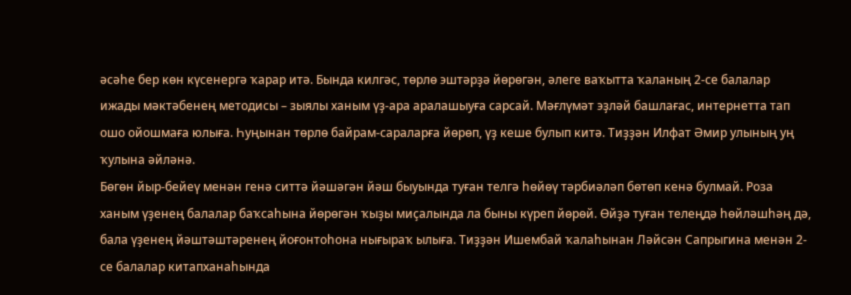әсәһе бер көн күсенергә ҡарар итә. Бында килгәс, төрлө эштәрҙә йөрөгән, әлеге ваҡытта ҡаланың 2-се балалар ижады мәктәбенең методисы – зыялы ханым үҙ-ара аралашыуға сарсай. Мәғлүмәт эҙләй башлағас, интернетта тап ошо ойошмаға юлыға. Һуңынан төрлө байрам-сараларға йөрөп, үҙ кеше булып китә. Тиҙҙән Илфат Әмир улының уң ҡулына әйләнә.
Бөгөн йыр-бейеү менән генә ситтә йәшәгән йәш быуында туған телгә һөйөү тәрбиәләп бөтөп кенә булмай. Роза ханым үҙенең балалар баҡсаһына йөрөгән ҡыҙы миҫалында ла быны күреп йөрөй. Өйҙә туған телеңдә һөйләшһәң дә, бала үҙенең йәштәштәренең йоғонтоһона нығыраҡ ылыға. Тиҙҙән Ишембай ҡалаһынан Ләйсән Сапрыгина менән 2-се балалар китапханаһында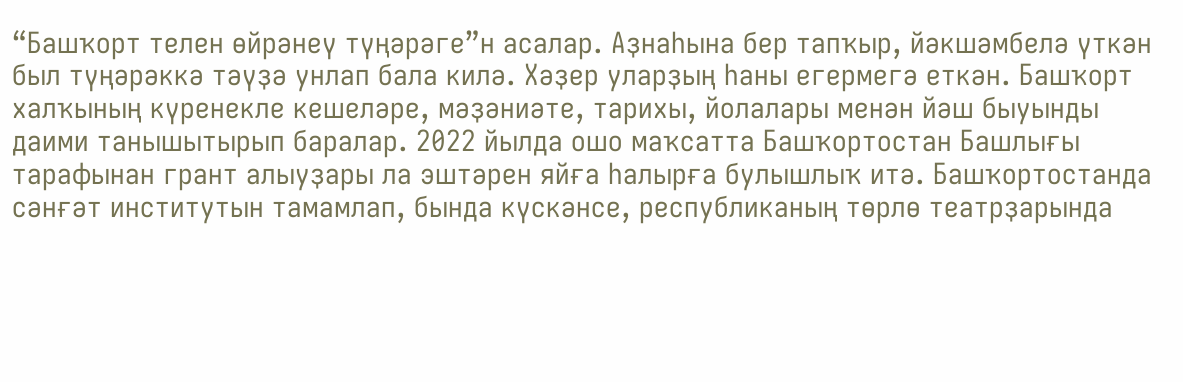“Башҡорт телен өйрәнеү түңәрәге”н асалар. Аҙнаһына бер тапҡыр, йәкшәмбелә үткән был түңәрәккә тәүҙә унлап бала килә. Хәҙер уларҙың һаны егермегә еткән. Башҡорт халҡының күренекле кешеләре, мәҙәниәте, тарихы, йолалары менән йәш быуынды даими танышытырып баралар. 2022 йылда ошо маҡсатта Башҡортостан Башлығы тарафынан грант алыуҙары ла эштәрен яйға һалырға булышлыҡ итә. Башҡортостанда сәнғәт институтын тамамлап, бында күскәнсе, республиканың төрлө театрҙарында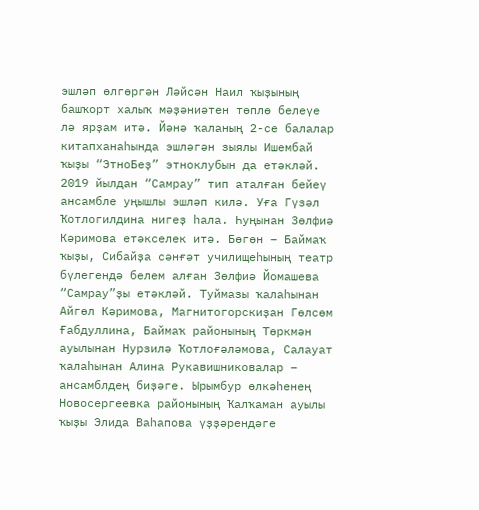эшләп өлгөргән Ләйсән Наил ҡыҙының башҡорт халыҡ мәҙәниәтен төплө белеүе лә ярҙам итә. Йәнә ҡаланың 2-се балалар китапханаһында эшләгән зыялы Ишембай ҡыҙы “ЭтноБеҙ” этноклубын да етәкләй.
2019 йылдан “Самрау” тип аталған бейеү ансамбле уңышлы эшләп килә. Уға Гүзәл Ҡотлогилдина нигеҙ һала. Һуңынан Зөлфиә Кәримова етәкселек итә. Бөгөн – Баймаҡ ҡыҙы, Сибайҙа сәнғәт училищеһының театр бүлегендә белем алған Зөлфиә Йомашева “Самрау”ҙы етәкләй. Туймазы ҡалаһынан Айгөл Кәримова, Магнитогорскиҙан Гөлсөм Ғабдуллина, Баймаҡ районының Төркмән ауылынан Нурзилә Ҡотлоғәләмова, Салауат ҡалаһынан Алина Рукавишниковалар – ансамблдең биҙәге. Ырымбур өлкәһенең Новосергеевка районының Ҡалҡаман ауылы ҡыҙы Элида Ваһапова үҙҙәрендәге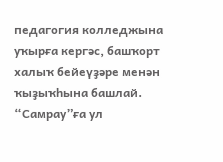педагогия колледжына уҡырға кергәс, башҡорт халыҡ бейеүҙәре менән ҡыҙыҡһына башлай. “Самрау”ға ул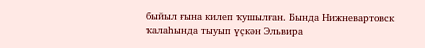быйыл ғына килеп ҡушылған. Бында Нижневартовск ҡалаһында тыуып үҫкән Эльвира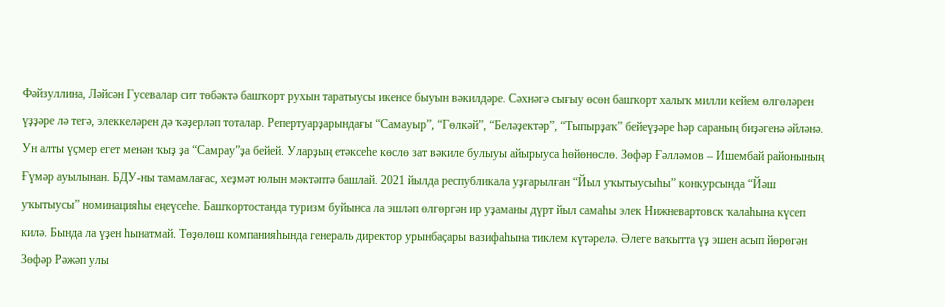Фәйзуллина, Ләйсән Гусевалар сит төбәктә башҡорт рухын таратыусы икенсе быуын вәкилдәре. Сәхнәгә сығыу өсөн башҡорт халыҡ милли кейем өлгөләрен үҙҙәре лә тегә, элеккеләрен дә ҡәҙерләп тоталар. Репертуарҙарындағы “Самауыр”, “Гөлкәй”, “Беләҙектәр”, “Тыпырҙаҡ” бейеүҙәре һәр сараның биҙәгенә әйләнә.
Ун алты үҫмер егет менән ҡыҙ ҙа “Самрау”ҙа бейей. Уларҙың етәксеһе көслө зат вәкиле булыуы айырыуса һөйөнөслө. Зөфәр Ғәлләмов – Ишембай районының Ғүмәр ауылынан. БДУ-ны тамамлағас, хеҙмәт юлын мәктәптә башлай. 2021 йылда республикала уҙғарылған “Йыл уҡытыусыһы” конкурсында “Йәш уҡытыусы” номинацияһы еңеүсеһе. Башҡортостанда туризм буйынса ла эшләп өлгөргән ир уҙаманы дүрт йыл самаһы элек Нижневартовск ҡалаһына күсеп килә. Бында ла үҙен һынатмай. Төҙөлөш компанияһында генераль директор урынбаҫары вазифаһына тиклем күтәрелә. Әлеге ваҡытта үҙ эшен асып йөрөгән Зөфәр Рәжәп улы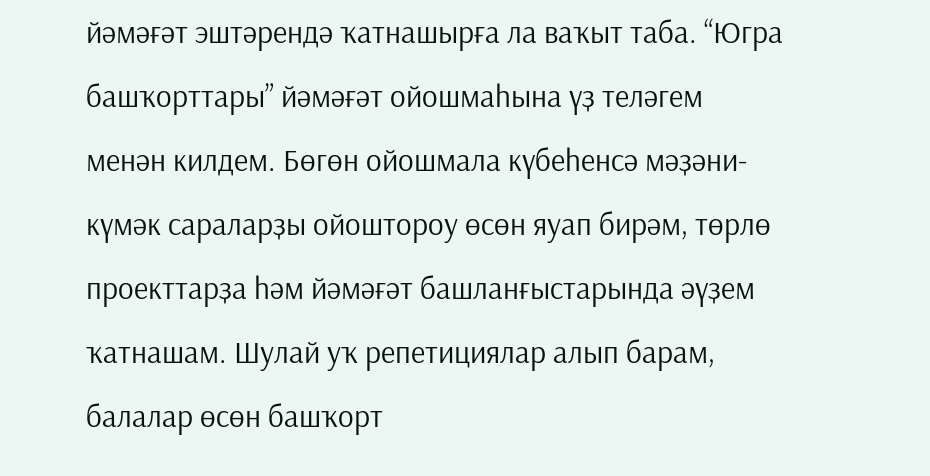йәмәғәт эштәрендә ҡатнашырға ла ваҡыт таба. “Югра башҡорттары” йәмәғәт ойошмаһына үҙ теләгем менән килдем. Бөгөн ойошмала күбеһенсә мәҙәни-күмәк сараларҙы ойоштороу өсөн яуап бирәм, төрлө проекттарҙа һәм йәмәғәт башланғыстарында әүҙем ҡатнашам. Шулай уҡ репетициялар алып барам, балалар өсөн башҡорт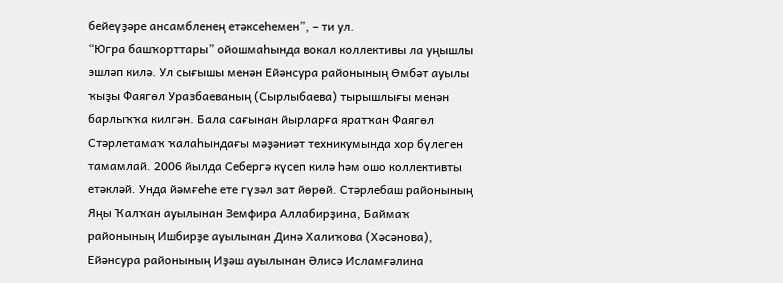бейеүҙәре ансамбленең етәксеһемен”, – ти ул.
“Югра башҡорттары” ойошмаһында вокал коллективы ла уңышлы эшләп килә. Ул сығышы менән Ейәнсура районының Өмбәт ауылы ҡыҙы Фаягөл Уразбаеваның (Сырлыбаева) тырышлығы менән барлыҡҡа килгән. Бала сағынан йырларға яратҡан Фаягөл Стәрлетамаҡ ҡалаһындағы мәҙәниәт техникумында хор бүлеген тамамлай. 2006 йылда Себергә күсеп килә һәм ошо коллективты етәкләй. Унда йәмғеһе ете гүзәл зат йөрөй. Стәрлебаш районының Яңы Ҡалҡан ауылынан Земфира Аллабирҙина, Баймаҡ районының Ишбирҙе ауылынан Динә Халиҡова (Хәсәнова), Ейәнсура районының Иҙәш ауылынан Әлисә Исламғәлина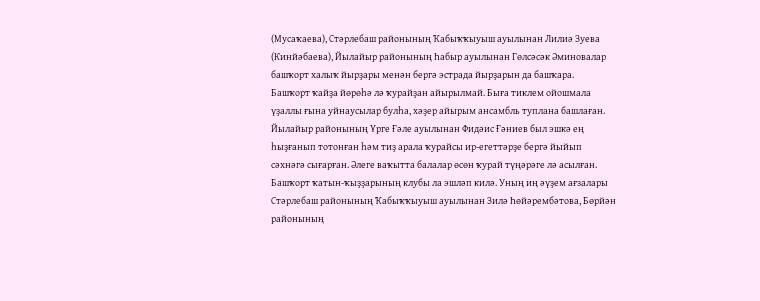(Мусаҡаева), Стәрлебаш районының Ҡабыҡҡыуыш ауылынан Лилиә Зуева (Кинйәбаева), Йылайыр районының Һабыр ауылынан Гөлсәсәк Әминовалар башҡорт халыҡ йырҙары менән бергә эстрада йырҙарын да башҡара.
Башҡорт ҡайҙа йөрөһә лә ҡурайҙан айырылмай. Быға тиклем ойошмала үҙаллы ғына уйнаусылар булһа, хәҙер айырым ансамбль туплана башлаған. Йылайыр районының Үрге Ғәле ауылынан Фидәис Ғәниев был эшкә ең һыҙғанып тотонған һәм тиҙ арала ҡурайсы ир-егеттәрҙе бергә йыйып сәхнәгә сығарған. Әлеге ваҡытта балалар өсөн ҡурай түңәрәге лә асылған.
Башҡорт ҡатын-ҡыҙҙарының клубы ла эшләп килә. Уның иң әүҙем ағзалары Стәрлебаш районының Ҡабыҡҡыуыш ауылынан Зилә Һөйәрембәтова, Бөрйән районының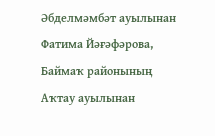Әбделмәмбәт ауылынан Фатима Йәғәфәрова, Баймаҡ районының Аҡтау ауылынан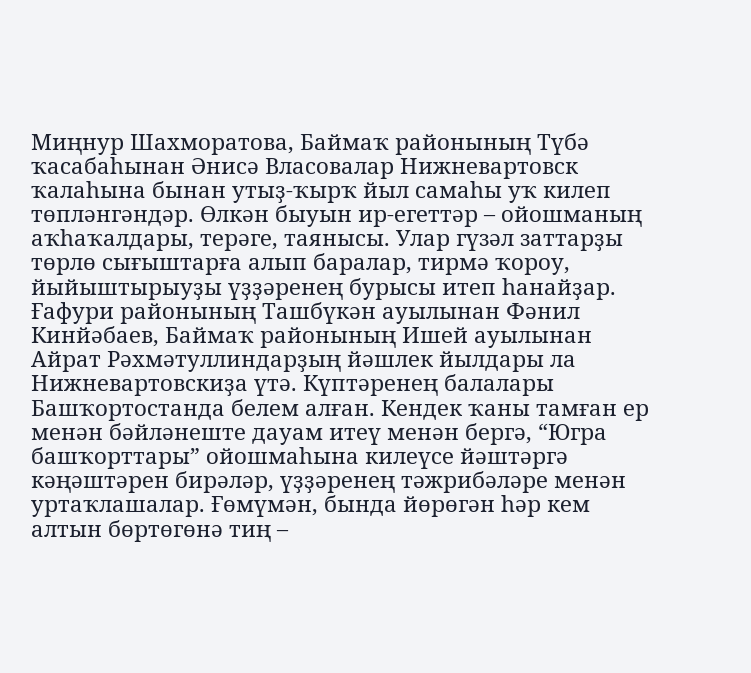Миңнур Шахморатова, Баймаҡ районының Түбә ҡасабаһынан Әнисә Власовалар Нижневартовск ҡалаһына бынан утыҙ-ҡырҡ йыл самаһы уҡ килеп төпләнгәндәр. Өлкән быуын ир-егеттәр – ойошманың аҡһаҡалдары, терәге, таянысы. Улар гүзәл заттарҙы төрлө сығыштарға алып баралар, тирмә ҡороу, йыйыштырыуҙы үҙҙәренең бурысы итеп һанайҙар. Ғафури районының Ташбүкән ауылынан Фәнил Кинйәбаев, Баймаҡ районының Ишей ауылынан Айрат Рәхмәтуллиндарҙың йәшлек йылдары ла Нижневартовскиҙа үтә. Күптәренең балалары Башҡортостанда белем алған. Кендек ҡаны тамған ер менән бәйләнеште дауам итеү менән бергә, “Югра башҡорттары” ойошмаһына килеүсе йәштәргә кәңәштәрен бирәләр, үҙҙәренең тәжрибәләре менән уртаҡлашалар. Ғөмүмән, бында йөрөгән һәр кем алтын бөртөгөнә тиң –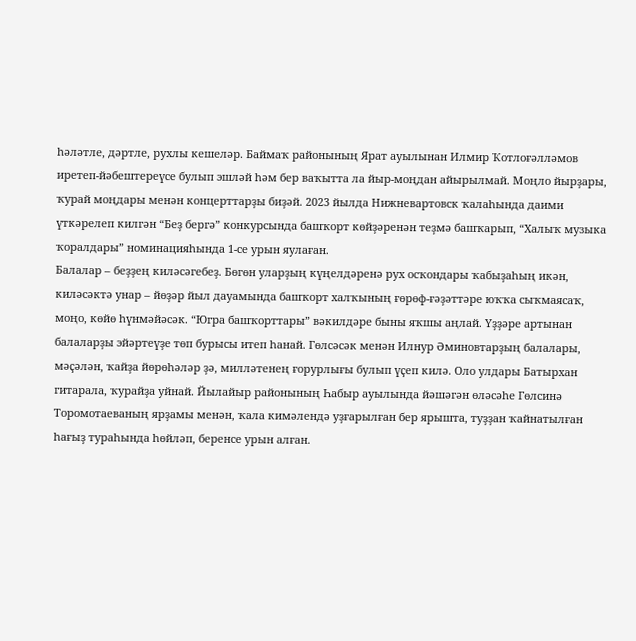һәләтле, дәртле, рухлы кешеләр. Баймаҡ районының Ярат ауылынан Илмир Ҡотлоғәлләмов иретеп-йәбештереүсе булып эшләй һәм бер ваҡытта ла йыр-моңдан айырылмай. Моңло йырҙары, ҡурай моңдары менән концерттарҙы биҙәй. 2023 йылда Нижневартовск ҡалаһында даими үткәрелеп килгән “Беҙ бергә” конкурсында башҡорт көйҙәренән теҙмә башҡарып, “Халыҡ музыка ҡоралдары” номинацияһында 1-се урын яулаған.
Балалар – беҙҙең киләсәгебеҙ. Бөгөн уларҙың күңелдәренә рух осҡондары ҡабыҙаһың икән, киләсәктә унар – йөҙәр йыл дауамында башҡорт халҡының ғөрөф-ғәҙәттәре юҡҡа сыҡмаясаҡ, моңо, көйө һүнмәйәсәк. “Югра башҡорттары” вәкилдәре быны яҡшы аңлай. Үҙҙәре артынан балаларҙы эйәртеүҙе төп бурысы итеп һанай. Гөлсәсәк менән Илнур Әминовтарҙың балалары, мәҫәлән, ҡайҙа йөрөһәләр ҙә, милләтенең ғорурлығы булып үҫеп килә. Оло улдары Батырхан гитарала, ҡурайҙа уйнай. Йылайыр районының Һабыр ауылында йәшәгән өләсәһе Гөлсинә Торомотаеваның ярҙамы менән, ҡала кимәлендә уҙғарылған бер ярышта, туҙҙан ҡайнатылған һағыҙ тураһында һөйләп, беренсе урын алған.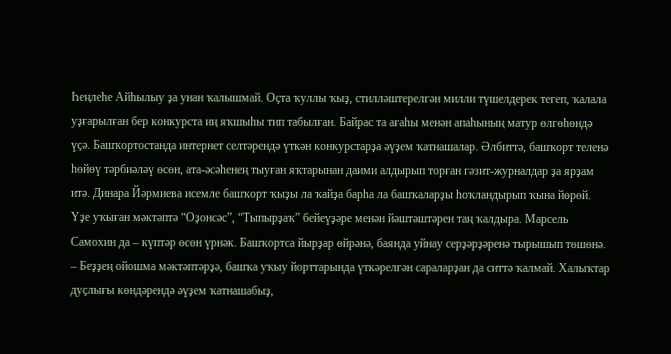Һеңлеһе Айһылыу ҙа унан ҡалышмай. Оҫта ҡуллы ҡыҙ, стилләштерелгән милли түшелдерек тегеп, ҡалала уҙғарылған бер конкурста иң яҡшыһы тип табылған. Байрас та ағаһы менән апаһының матур өлгөһөндә үҫә. Башҡортостанда интернет селтәрендә үткән конкурстарҙа әүҙем ҡатнашалар. Әлбиттә, башҡорт теленә һөйөү тәрбиәләү өсөн, ата-әсәһенең тыуған яҡтарынан даими алдырып торған гәзит-журналдар ҙа ярҙам итә. Динара Йәрмиева исемле башҡорт ҡыҙы ла ҡайҙа барһа ла башҡаларҙы һоҡландырып ҡына йөрөй. Үҙе уҡыған мәктәптә “Оҙонсәс”, “Тыпырҙаҡ” бейеүҙәре менән йәштәштәрен таң ҡалдыра. Марсель Самохин да – күптәр өсөн үрнәк. Башҡортса йырҙар өйрәнә, баянда уйнау серҙәрҙәренә тырышып төшөнә.
– Беҙҙең ойошма мәктәптәрҙә, башҡа уҡыу йорттарында үткәрелгән сараларҙан да ситтә ҡалмай. Халыҡтар дуҫлығы көндәрендә әүҙем ҡатнашабыҙ,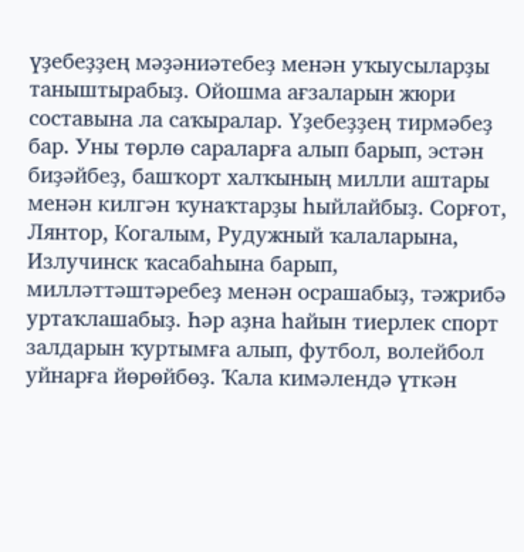үҙебеҙҙең мәҙәниәтебеҙ менән уҡыусыларҙы таныштырабыҙ. Ойошма ағзаларын жюри составына ла саҡыралар. Үҙебеҙҙең тирмәбеҙ бар. Уны төрлө сараларға алып барып, эстән биҙәйбеҙ, башҡорт халҡының милли аштары менән килгән ҡунаҡтарҙы һыйлайбыҙ. Сорғот, Лянтор, Когалым, Рудужный ҡалаларына, Излучинск ҡасабаһына барып, милләттәштәребеҙ менән осрашабыҙ, тәжрибә уртаҡлашабыҙ. Һәр аҙна һайын тиерлек спорт залдарын ҡуртымға алып, футбол, волейбол уйнарға йөрөйбөҙ. Ҡала кимәлендә үткән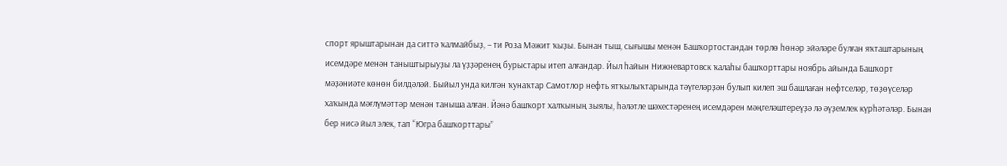спорт ярыштарынан да ситтә ҡалмайбыҙ, – ти Роза Мәжит ҡыҙы. Бынан тыш, сығышы менән Башҡортостандан төрлө һөнәр эйәләре булған яҡташтарының исемдәре менән таныштырыуҙы ла үҙҙәренең бурыстары итеп алғандар. Йыл һайын Нижневартовск ҡалаһы башҡорттары ноябрь айында Башҡорт мәҙәниәте көнөн билдәләй. Быйыл унда килгән ҡунаҡтар Самотлор нефть ятҡылыҡтарында тәүгеләрҙән булып килеп эш башлаған нефтселәр, төҙөүселәр хаҡында мәғлүмәттәр менән таныша алған. Йәнә башҡорт халҡының зыялы, һәләтле шәхестәренең исемдәрен мәңгеләштереүҙә лә әүҙемлек күрһәтәләр. Бынан бер нисә йыл элек, тап “Югра башҡорттары”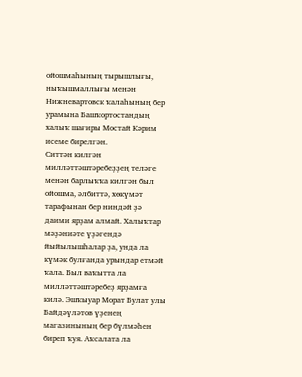ойошмаһының тырышлығы, ныҡышмаллығы менән Нижневартовск ҡалаһының бер урамына Башҡортостандың халыҡ шағиры Мостай Кәрим исеме бирелгән.
Ситтән килгән милләттәштәребеҙҙең теләге менән барлыҡҡа килгән был ойошма, әлбиттә, хөкүмәт тарафынан бер ниндәй ҙә даими ярҙам алмай. Халыҡтар мәҙәниәте үҙәгендә йыйылышһалар ҙа, унда ла күмәк булғанда урындар етмәй ҡала. Был ваҡытта ла милләттәштәребеҙ ярҙамға килә. Эшҡыуар Морат Булат улы Байдәүләтов үҙенең магазинының бер бүлмәһен биреп ҡуя. Аҡсалата ла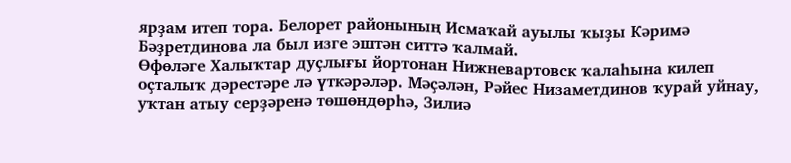ярҙам итеп тора. Белорет районының Исмаҡай ауылы ҡыҙы Кәримә Бәҙретдинова ла был изге эштән ситтә ҡалмай.
Өфөләге Халыҡтар дуҫлығы йортонан Нижневартовск ҡалаһына килеп оҫталыҡ дәрестәре лә үткәрәләр. Мәҫәлән, Рәйес Низаметдинов ҡурай уйнау, уҡтан атыу серҙәренә төшөндөрһә, Зилиә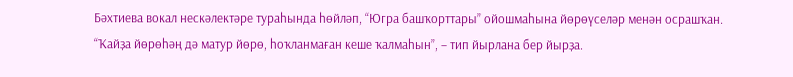Бәхтиева вокал нескәлектәре тураһында һөйләп, “Югра башҡорттары” ойошмаһына йөрөүселәр менән осрашҡан.
“Ҡайҙа йөрөһәң дә матур йөрө, һоҡланмаған кеше ҡалмаһын”, – тип йырлана бер йырҙа.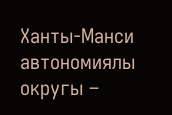Ханты-Манси автономиялы округы –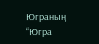Юграның “Югра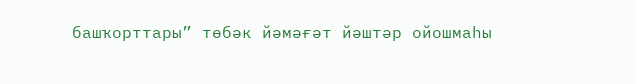башҡорттары” төбәк йәмәғәт йәштәр ойошмаһы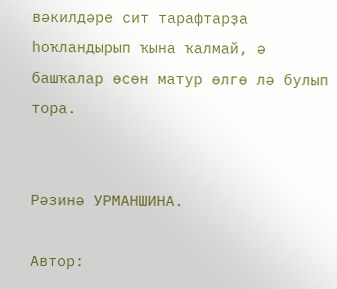вәкилдәре сит тарафтарҙа һоҡландырып ҡына ҡалмай, ә башҡалар өсөн матур өлгө лә булып тора.


Рәзинә УРМАНШИНА.

Автор: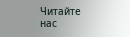Читайте нас